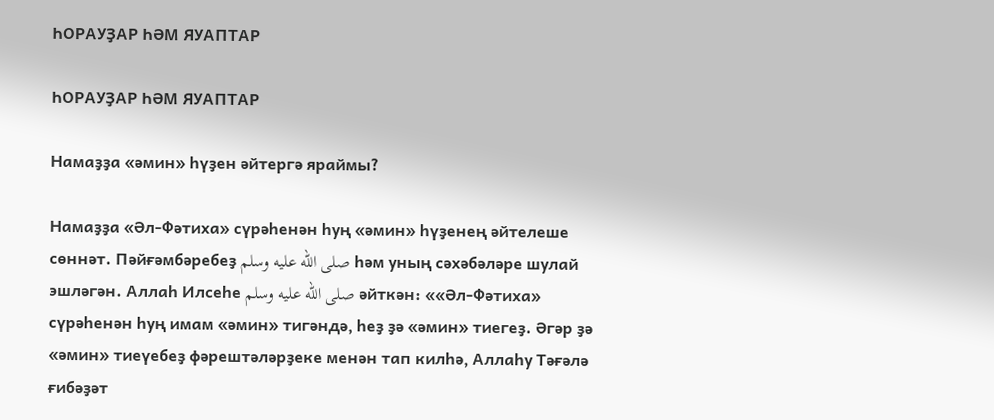ҺОРАУҘАР ҺӘМ ЯУАПТАР

ҺОРАУҘАР ҺӘМ ЯУАПТАР

Намаҙҙа «әмин» һүҙен әйтергә яраймы?

Намаҙҙа «Әл-Фәтиха» сүрәһенән һуң «әмин» һүҙенең әйтелеше сөннәт. Пәйғәмбәребеҙ صلى الله عليه وسلم һәм уның сәхәбәләре шулай эшләгән. Аллаһ Илсеһе صلى الله عليه وسلم әйткән: ««Әл-Фәтиха» сүрәһенән һуң имам «әмин» тигәндә, һеҙ ҙә «әмин» тиегеҙ. Әгәр ҙә «әмин» тиеүебеҙ фәрештәләрҙеке менән тап килһә, Аллаһу Тәғәлә ғибәҙәт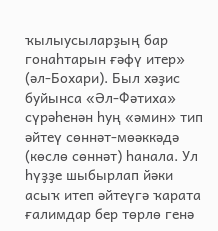ҡылыусыларҙың бар гонаһтарын ғәфү итер» (әл-Бохари). Был хәҙис буйынса «Әл-Фәтиха» сүрәһенән һуң «әмин» тип әйтеү сөннәт-мөәккәдә (көслө сөннәт) һанала. Ул һүҙҙе шыбырлап йәки асыҡ итеп әйтеүгә ҡарата ғалимдар бер төрлө генә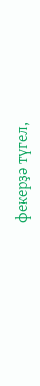фекерҙә түгел,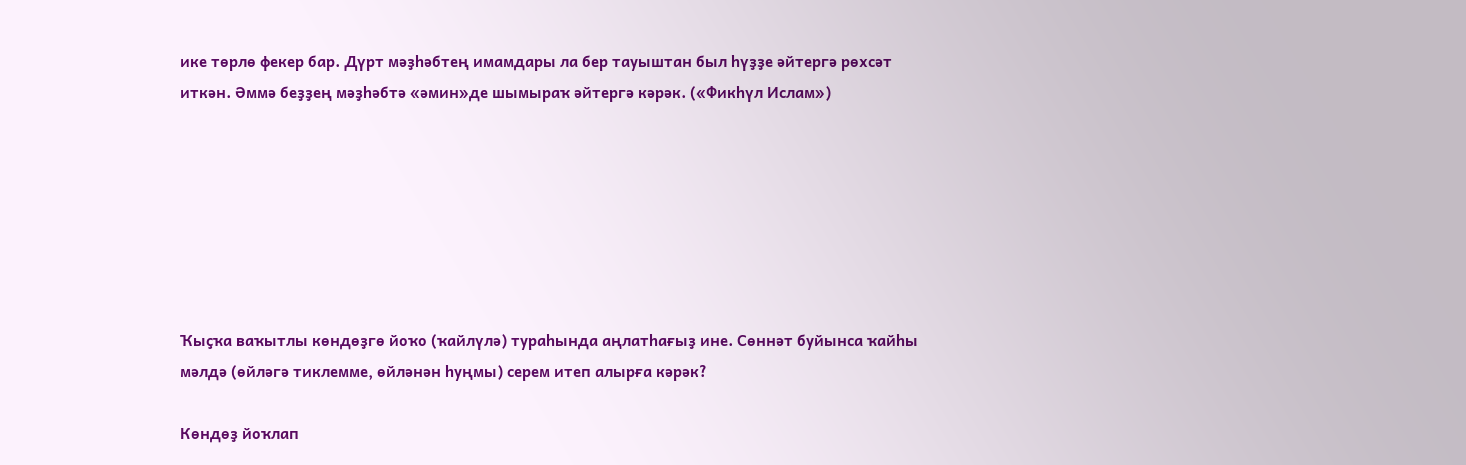ике төрлө фекер бар. Дүрт мәҙһәбтең имамдары ла бер тауыштан был һүҙҙе әйтергә рөхсәт иткән. Әммә беҙҙең мәҙһәбтә «әмин»де шымыраҡ әйтергә кәрәк. («Фикһүл Ислам»)







Ҡыҫҡа ваҡытлы көндөҙгө йоҡо (ҡайлүлә) тураһында аңлатһағыҙ ине. Сөннәт буйынса ҡайһы мәлдә (өйләгә тиклемме, өйләнән һуңмы) серем итеп алырға кәрәк?

Көндөҙ йоҡлап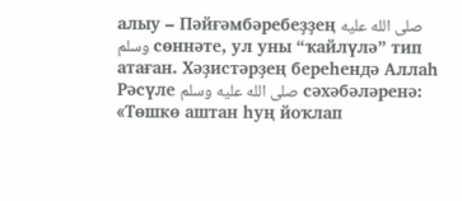алыу – Пәйғәмбәребеҙҙең صلى الله عليه وسلم сөннәте, ул уны “ҡайлүлә” тип атаған. Хәҙистәрҙең береһендә Аллаһ Рәсүле صلى الله عليه وسلم сәхәбәләренә: «Төшкө аштан һуң йоҡлап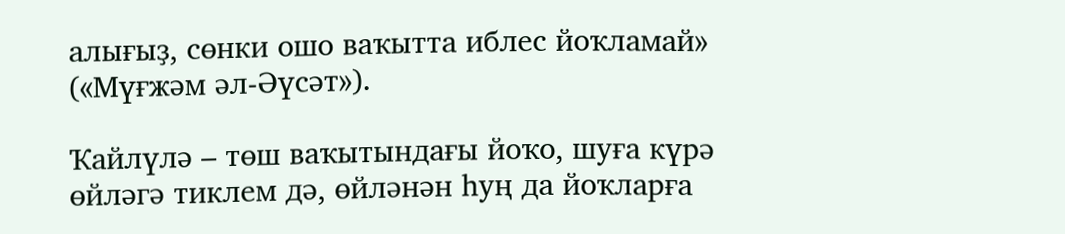алығыҙ, сөнки ошо ваҡытта иблес йоҡламай» («Мүғжәм әл-Әүсәт»).

Ҡайлүлә – төш ваҡытындағы йоҡо, шуға күрә өйләгә тиклем дә, өйләнән һуң да йоҡларға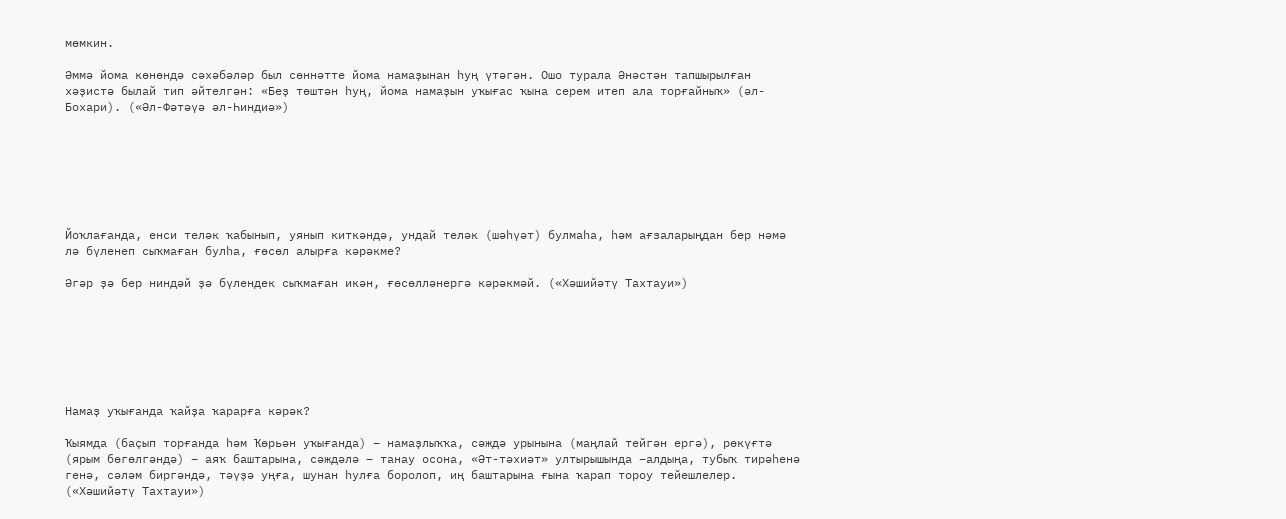мөмкин.

Әммә йома көнөндә сәхәбәләр был сөннәтте йома намаҙынан һуң үтәгән. Ошо турала Әнәстән тапшырылған хәҙистә былай тип әйтелгән: «Беҙ төштән һуң, йома намаҙын уҡығас ҡына серем итеп ала торғайныҡ» (әл-Бохари). («Әл-Фәтәүә әл-Һиндиә»)







Йоҡлағанда, енси теләк ҡабынып, уянып киткәндә, ундай теләк (шәһүәт) булмаһа, һәм ағзаларыңдан бер нәмә лә бүленеп сыҡмаған булһа, ғөсөл алырға кәрәкме?

Әгәр ҙә бер ниндәй ҙә бүлендек сыҡмаған икән, ғөсөлләнергә кәрәкмәй. («Хәшийәтү Тахтауи»)







Намаҙ уҡығанда ҡайҙа ҡарарға кәрәк?

Ҡыямда (баҫып торғанда һәм Ҡөрьән уҡығанда) – намаҙлыҡҡа, сәждә урынына (маңлай тейгән ергә), рөкүғтә (ярым бөгөлгәндә) – аяҡ баштарына, сәждәлә – танау осона, «Әт-тәхиәт» ултырышында –алдыңа, тубыҡ тирәһенә генә, сәләм биргәндә, тәүҙә уңға, шунан һулға боролоп, иң баштарына ғына ҡарап тороу тейешлелер. («Хәшийәтү Тахтауи»)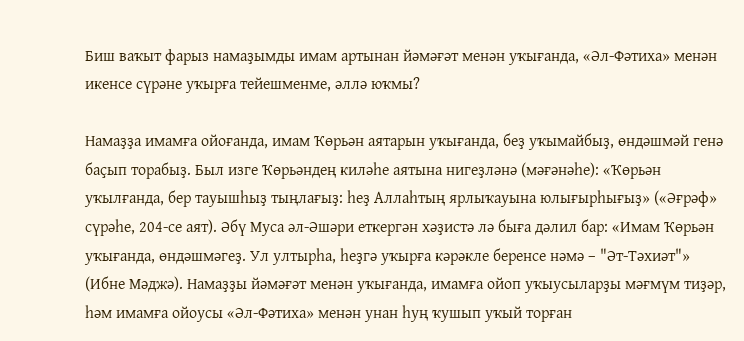Биш ваҡыт фарыз намаҙымды имам артынан йәмәғәт менән уҡығанда, «Әл-Фәтиха» менән икенсе сүрәне уҡырға тейешменме, әллә юҡмы?

Намаҙҙа имамға ойоғанда, имам Ҡөрьән аятарын уҡығанда, беҙ уҡымайбыҙ, өндәшмәй генә баҫып торабыҙ. Был изге Ҡөрьәндең киләһе аятына нигеҙләнә (мәғәнәһе): «Ҡөрьән уҡылғанда, бер тауышһыҙ тыңлағыҙ: һеҙ Аллаһтың ярлыҡауына юлығырһығыҙ» («Әғрәф» сүрәһе, 204-се аят). Әбү Муса әл-Әшәри еткергән хәҙистә лә быға дәлил бар: «Имам Ҡөрьән уҡығанда, өндәшмәгеҙ. Ул ултырһа, һеҙгә уҡырға кәрәкле беренсе нәмә – "Әт-Тәхиәт"» (Ибне Мәджә). Намаҙҙы йәмәғәт менән уҡығанда, имамға ойоп уҡыусыларҙы мәғмүм тиҙәр, һәм имамға ойоусы «Әл-Фәтиха» менән унан һуң ҡушып уҡый торған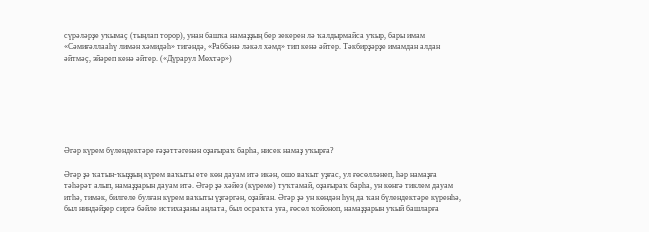сүрәләрҙе уҡымаҫ (тыңлап торор), унан башҡа намаҙҙың бер зекерен лә ҡалдырмайса уҡыр, бары имам «Сәмиғәллааһү лимән хәмидәһ» тигәндә, «Раббәнә ләкәл хәмд» тип кенә әйтер. Тәкбирҙәрҙе имамдан алдан әйтмәҫ, эйәреп кенә әйтер. («Дүрарул Мөхтәр»)







Әгәр күрем бүлендектәре ғәҙәттәгенән оҙағыраҡ барһа, нисек намаҙ уҡырға?

Әгәр ҙә ҡатын-ҡыҙҙың күрем ваҡыты ете көн дауам итә икән, ошо ваҡыт уҙғас, ул ғөсөлләнеп, һәр намаҙға тәһәрәт алып, намаҙҙарын дауам итә. Әгәр ҙә хәйез (күреме) туҡтамай, оҙағыраҡ барһа, ун көнгә тиклем дауам итһә, тимәк, билгеле булған күрем ваҡыты үҙгәргән, оҙайған. Әгәр ҙә ун көндән һуң да ҡан бүлендектәре күренһә, был ниндәйҙер сиргә бәйле истихаҙаны аңлата, был осраҡта уға, ғөсөл ҡойоноп, намаҙҙарын уҡый башларға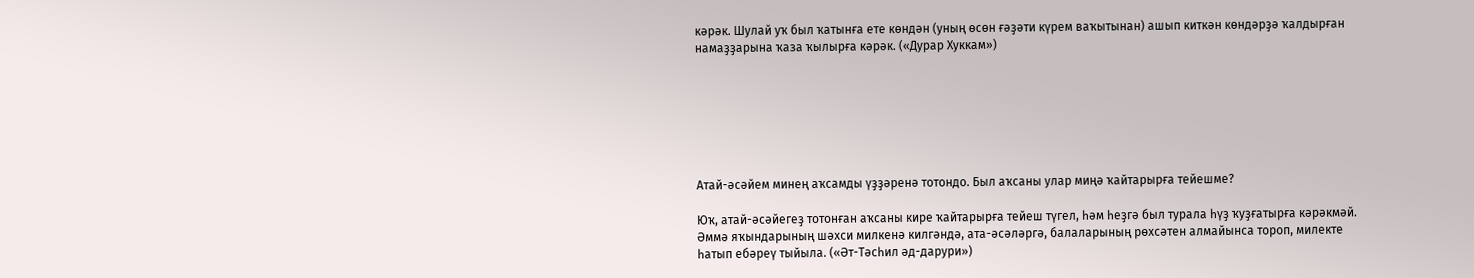кәрәк. Шулай уҡ был ҡатынға ете көндән (уның өсөн ғәҙәти күрем ваҡытынан) ашып киткән көндәрҙә ҡалдырған намаҙҙарына ҡаза ҡылырға кәрәк. («Дурар Хуккам»)







Атай-әсәйем минең аҡсамды үҙҙәренә тотондо. Был аҡсаны улар миңә ҡайтарырға тейешме?

Юҡ, атай-әсәйегеҙ тотонған аҡсаны кире ҡайтарырға тейеш түгел, һәм һеҙгә был турала һүҙ ҡуҙғатырға кәрәкмәй. Әммә яҡындарының шәхси милкенә килгәндә, ата-әсәләргә, балаларының рөхсәтен алмайынса тороп, милекте һатып ебәреү тыйыла. («Әт-Тәсһил әд-дарури»)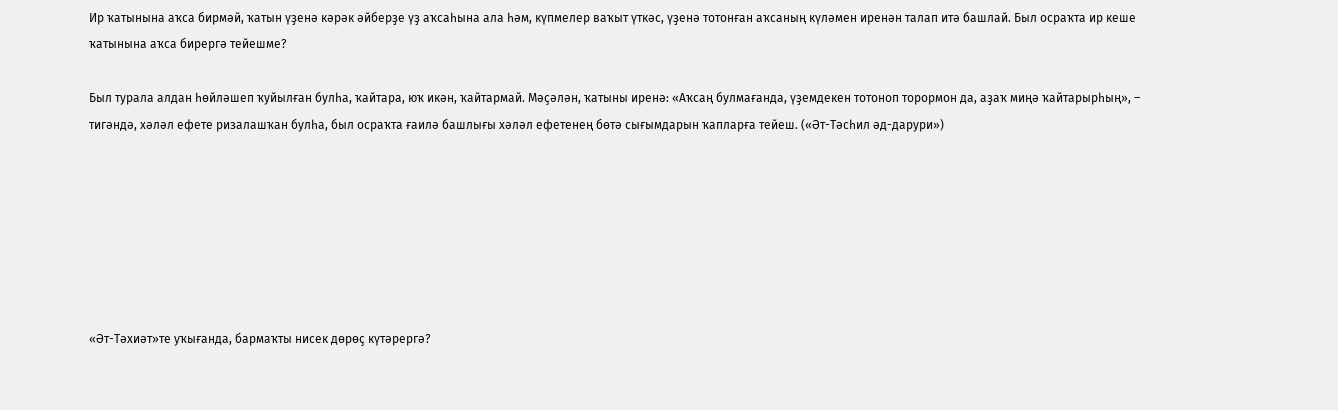Ир ҡатынына аҡса бирмәй, ҡатын үҙенә кәрәк әйберҙе үҙ аҡсаһына ала һәм, күпмелер ваҡыт үткәс, үҙенә тотонған аҡсаның күләмен иренән талап итә башлай. Был осраҡта ир кеше ҡатынына аҡса бирергә тейешме?

Был турала алдан һөйләшеп ҡуйылған булһа, ҡайтара, юҡ икән, ҡайтармай. Мәҫәлән, ҡатыны иренә: «Аҡсаң булмағанда, үҙемдекен тотоноп торормон да, аҙаҡ миңә ҡайтарырһың», – тигәндә, хәләл ефете ризалашҡан булһа, был осраҡта ғаилә башлығы хәләл ефетенең бөтә сығымдарын ҡапларға тейеш. («Әт-Тәсһил әд-дарури»)







«Әт-Тәхиәт»те уҡығанда, бармаҡты нисек дөрөҫ күтәрергә?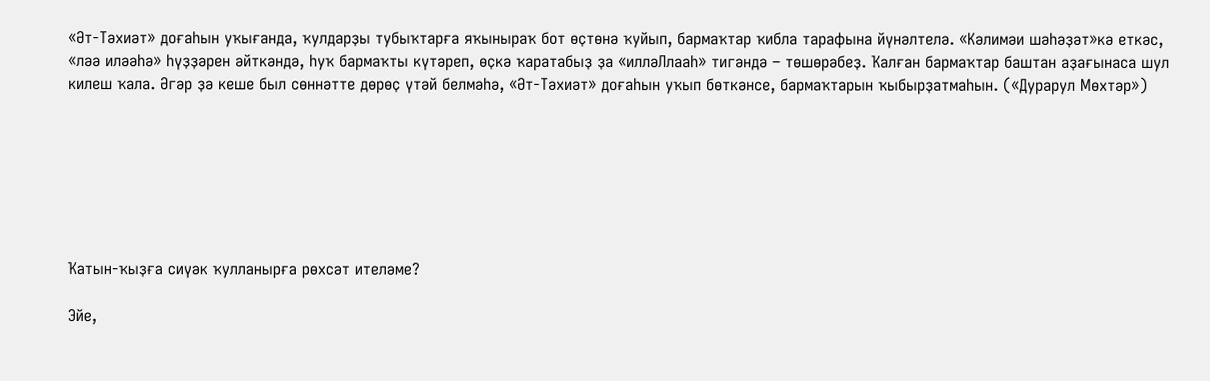«Әт-Тәхиәт» доғаһын уҡығанда, ҡулдарҙы тубыҡтарға яҡыныраҡ бот өҫтөнә ҡуйып, бармаҡтар ҡибла тарафына йүнәлтелә. «Кәлимәи шәһәҙәт»кә еткәс, «ләә иләәһә» һүҙҙәрен әйткәндә, һуҡ бармаҡты күтәреп, өҫкә ҡаратабыҙ ҙа «илләЛлааһ» тигәндә – төшөрәбеҙ. Ҡалған бармаҡтар баштан аҙағынаса шул килеш ҡала. Әгәр ҙә кеше был сөннәтте дөрөҫ үтәй белмәһә, «Әт-Тәхиәт» доғаһын уҡып бөткәнсе, бармаҡтарын ҡыбырҙатмаһын. («Дурарул Мөхтәр»)







Ҡатын-ҡыҙға сиүәк ҡулланырға рөхсәт ителәме?

Эйе,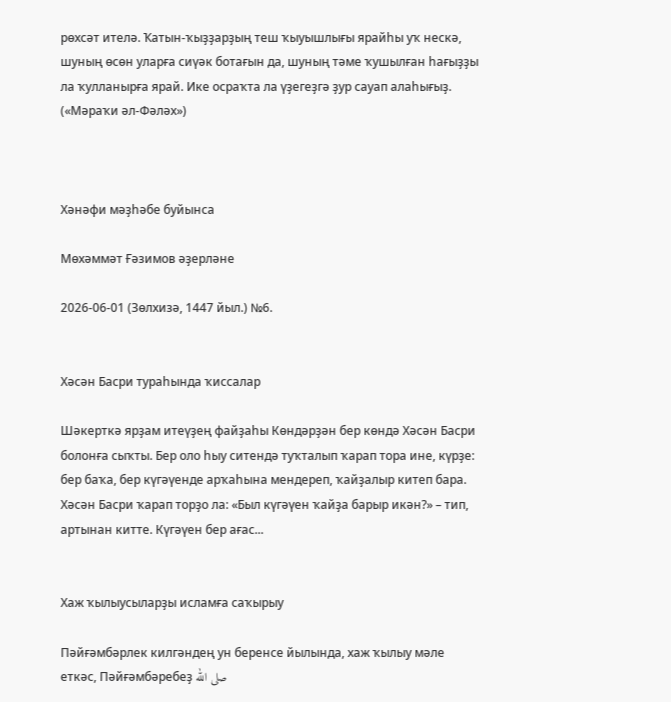рөхсәт ителә. Ҡатын-ҡыҙҙарҙың теш ҡыуышлығы ярайһы уҡ нескә, шуның өсөн уларға сиүәк ботағын да, шуның тәме ҡушылған һағыҙҙы ла ҡулланырға ярай. Ике осраҡта ла үҙегеҙгә ҙур сауап алаһығыҙ. («Мәраҡи әл-Фәләх»)



Хәнәфи мәҙһәбе буйынса

Мөхәммәт Ғәзимов әҙерләне

2026-06-01 (Зөлхизә, 1447 йыл.) №6.


Хәсән Басри тураһында ҡиссалар

Шәкерткә ярҙам итеүҙең файҙаһы Көндәрҙән бер көндә Хәсән Басри болонға сыҡты. Бер оло һыу ситендә туҡталып ҡарап тора ине, күрҙе: бер баҡа, бер күгәүенде арҡаһына мендереп, ҡайҙалыр китеп бара. Хәсән Басри ҡарап торҙо ла: «Был күгәүен ҡайҙа барыр икән?» – тип, артынан китте. Күгәүен бер ағас...


Хаж ҡылыусыларҙы исламға саҡырыу

Пәйғәмбәрлек килгәндең ун беренсе йылында, хаж ҡылыу мәле еткәс, Пәйғәмбәребеҙ صلى الله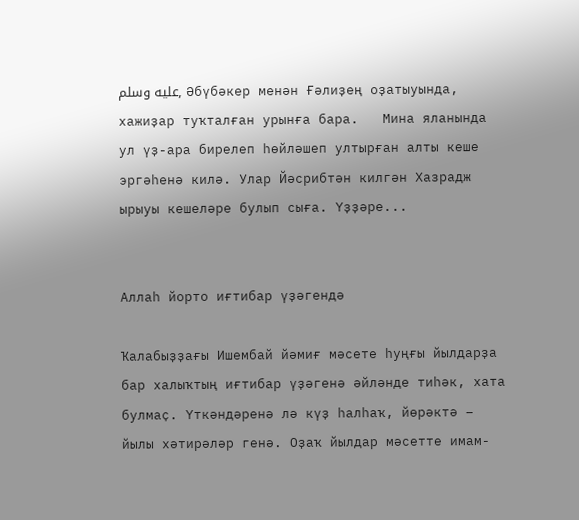عليه وسلم, Әбүбәкер менән Ғәлиҙең оҙатыуында, хажиҙар туҡталған урынға бара.   Мина яланында ул үҙ-ара бирелеп һөйләшеп ултырған алты кеше эргәһенә килә. Улар Йәсрибтән килгән Хазрадж ырыуы кешеләре булып сыға. Үҙҙәре...


Аллаһ йорто иғтибар үҙәгендә

Ҡалабыҙҙағы Ишембай йәмиғ мәсете һуңғы йылдарҙа бар халыҡтың иғтибар үҙәгенә әйләнде тиһәк, хата булмаҫ. Үткәндәренә лә күҙ һалһаҡ, йөрәктә – йылы хәтирәләр генә. Оҙаҡ йылдар мәсетте имам-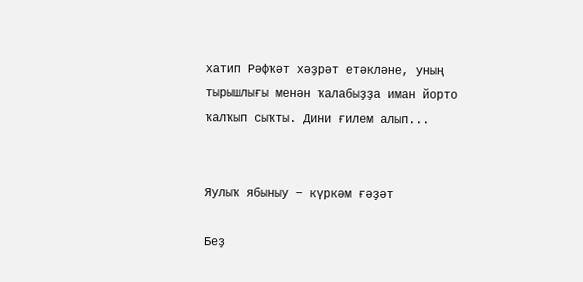хатип Рәфҡәт хәҙрәт етәкләне, уның тырышлығы менән ҡалабыҙҙа иман йорто ҡалҡып сыҡты. Дини ғилем алып...


Яулыҡ ябыныу − күркәм ғәҙәт

Беҙ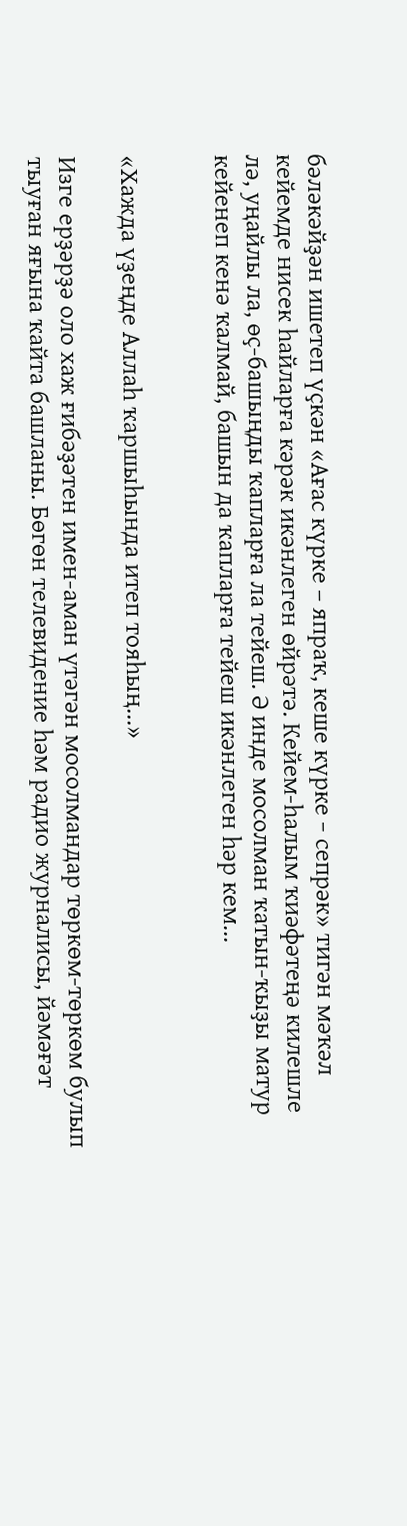бәләкәйҙән ишетеп үҫкән «Ағас күрке – япраҡ, кеше күрке − сепрәк» тигән мәҡәл кейемде нисек һайларға кәрәк икәнлеген өйрәтә. Кейем-һалым ҡиәфәтеңә килешле лә, уңайлы ла, өҫ-башыңды ҡапларға ла тейеш. Ә инде мосолман ҡатын-ҡыҙы матур кейенеп кенә ҡалмай, башын да ҡапларға тейеш икәнлеген һәр кем...


«Хажда үҙеңде Аллаһ ҡаршыһында итеп тояһың...»

Изге ерҙәрҙә оло хаж ғибәҙәтен имен-аман үтәгән мосолмандар төркөм-төркөм булып тыуған яғына ҡайта башланы. Бөгөн телевидение һәм радио журналисы, йәмәғәт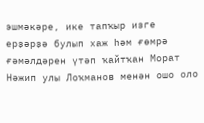эшмәкәре, ике тапҡыр изге ерҙәрҙә булып хаж һәм ғөмрә ғәмәлдәрен үтәп ҡайтҡан Морат Нәжип улы Лоҡманов менән ошо оло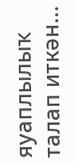яуаплылыҡ талап иткән...